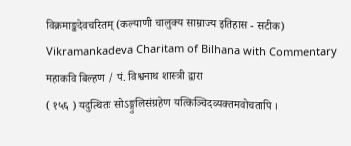विक्रमाङ्कदेवचरितम् (कल्याणी चालुक्य साम्राज्य इतिहास - सटीक)
Vikramankadeva Charitam of Bilhana with Commentary
महाकवि बिल्हण / पं. विश्वनाथ शास्त्री द्वारा
( १५६ ) यदुत्थितः सोऽङ्गुलिसंग्रहेण यत्किञ्चिदव्यक्तमवोचतापि ।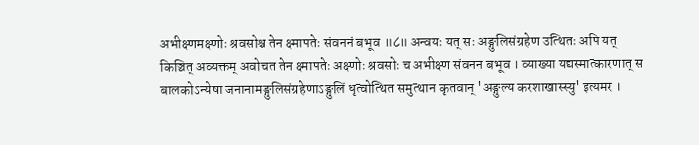अभीक्ष्णमक्ष्णोः श्रवसोश्च तेन क्ष्मापतेः संवननं बभूव ॥८॥ अन्वयः यत् सः अङ्गुलिसंग्रहेण उत्थितः अपि यत् किञ्चित् अव्यक्तम् अवोचत तेन क्ष्मापतेः अक्ष्णोः श्रवसोः च अभीक्ष्ण संवनन बभूव । व्याख्या यद्यस्मात्कारणात् स बालकोऽन्येषा जनानामङ्गुलिसंग्रहेणाऽङ्गुलिं धृत्वोत्थित समुत्थान कृतवान् 'अङ्गुल्य करशाखास्स्यु' इत्यमर ।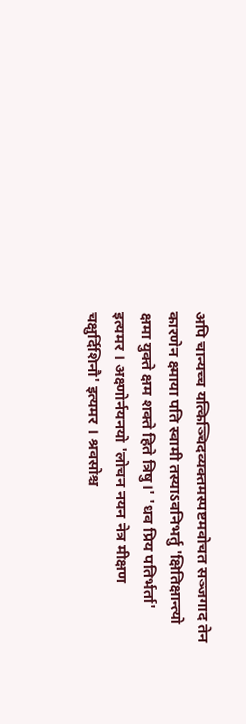अपि चान्यच्च यत्किञ्चिदव्यक्तमस्पष्टमवोचत सञ्जगाद तेन कारणेन क्ष्माया पति स्वामी तस्याऽवनिभर्तु 'क्षितिक्षान्त्यो क्षमा युक्ते क्षम शक्ते हिते त्रिषु।' 'धव प्रिय पतिर्भर्ता' इत्यमर । अक्ष्णोर्नयनयो 'लोचन नयन नेत्र मीक्षण चक्षुर्दिशिनौ' इत्यमर । श्रवसोश्च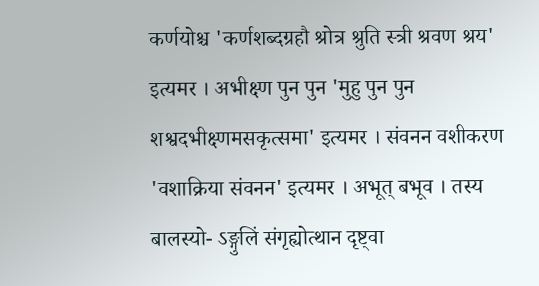कर्णयोश्च 'कर्णशब्दग्रहौ श्रोत्र श्रुति स्त्री श्रवण श्रय' इत्यमर । अभीक्ष्ण पुन पुन 'मुहु पुन पुन शश्वदभीक्ष्णमसकृत्समा' इत्यमर । संवनन वशीकरण 'वशाक्रिया संवनन' इत्यमर । अभूत् बभूव । तस्य बालस्यो- ऽङ्गुलिं संगृह्योत्थान दृष्ट्वा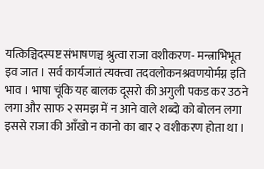यत्किञ्चिदस्पष्ट संभाषणञ्च श्रुत्वा राजा वशीकरण- मन्त्राभिभूत इव जात । सर्व कार्यजातं त्यक्त्वा तदवलोकनश्रवणयोर्मग्न इति भाव । भाषा चूंकि यह बालक दूसरो की अगुली पकड कर उठने लगा और साफ २ समझ में न आने वाले शब्दो को बोलन लगा इससे राजा की आँखो न कानो का बार २ वशीकरण होता था ।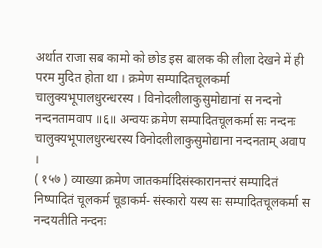अर्थात राजा सब कामो को छोड इस बालक की लीला देखने में ही परम मुदित होता था । क्रमेण सम्पादितचूलकर्मा चालुक्यभूपालधुरन्धरस्य । विनोदलीलाकुसुमोद्यानां स नन्दनो नन्दनतामवाप ॥६॥ अन्वयः क्रमेण सम्पादितचूलकर्मा सः नन्दनः चालुक्यभूपालधुरन्धरस्य विनोदलीलाकुसुमोद्याना नन्दनताम् अवाप ।
( १५७ ) व्याख्या क्रमेण जातकर्मादिसंस्कारानन्तरं सम्पादितं निष्पादितं चूलकर्म चूडाकर्म- संस्कारो यस्य सः सम्पादितचूलकर्मा स नन्दयतीति नन्दनः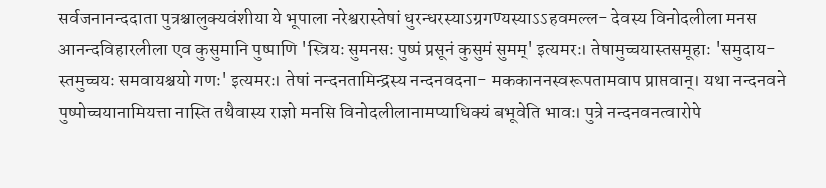सर्वजनानन्ददाता पुत्रश्चालुक्यवंशीया ये भूपाला नरेश्वरास्तेषां धुरन्धरस्याऽग्रगण्यस्याऽऽहवमल्ल- देवस्य विनोदलीला मनस आनन्दविहारलीला एव कुसुमानि पुष्पाणि 'स्त्रियः सुमनसः पुष्पं प्रसूनं कुसुमं सुमम्' इत्यमरः। तेषामुच्चयास्तसमूहाः 'समुदाय- स्तमुच्चयः समवायश्चयो गणः' इत्यमरः। तेषां नन्दनतामिन्द्रस्य नन्दनवदना- मककाननस्वरूपतामवाप प्राप्तवान्। यथा नन्दनवने पुष्पोच्चयानामियत्ता नास्ति तथैवास्य राज्ञो मनसि विनोदलीलानामप्याधिक्यं बभूवेति भावः। पुत्रे नन्दनवनत्वारोपे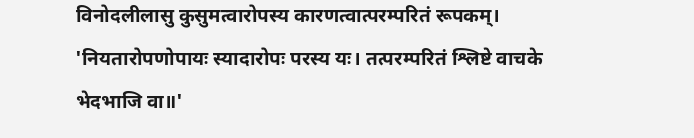विनोदलीलासु कुसुमत्वारोपस्य कारणत्वात्परम्परितं रूपकम्। 'नियतारोपणोपायः स्यादारोपः परस्य यः। तत्परम्परितं श्लिष्टे वाचके भेदभाजि वा॥'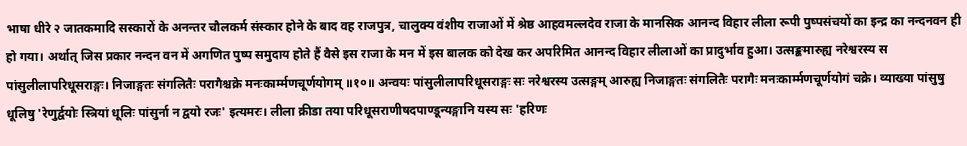भाषा धीरे २ जातकमादि सस्कारों के अनन्तर चौलकर्म संस्कार होने के बाद वह राजपुत्र, चालुक्य वंशीय राजाओं में श्रेष्ठ आहवमल्लदेव राजा के मानसिक आनन्द विहार लीला रूपी पुष्पसंचयों का इन्द्र का नन्दनवन ही हो गया। अर्थात् जिस प्रकार नन्दन वन में अगणित पुष्प समुदाय होते हैं वैसे इस राजा के मन में इस बालक को देख कर अपरिमित आनन्द विहार लीलाओं का प्रादुर्भाव हुआ। उत्सङ्कमारुह्य नरेश्वरस्य स पांसुलीलापरिधूसराङ्गः। निजाङ्गतः संगलितैः परागैश्चक्रे मनःकार्म्मणचूर्णयोगम् ॥१०॥ अन्वयः पांसुलीलापरिधूसराङ्गः सः नरेश्वरस्य उत्सङ्गम् आरुह्य निजाङ्गतः संगलितैः परागैः मनःकार्म्मणचूर्णयोगं चक्रे। व्याख्या पांसुषु धूलिषु 'रेणुर्द्वयोः स्त्रियां धूलिः पांसुर्ना न द्वयो रजः' इत्यमरः। लीला क्रीडा तया परिधूसराणीषदपाण्डून्यङ्गानि यस्य सः 'हरिणः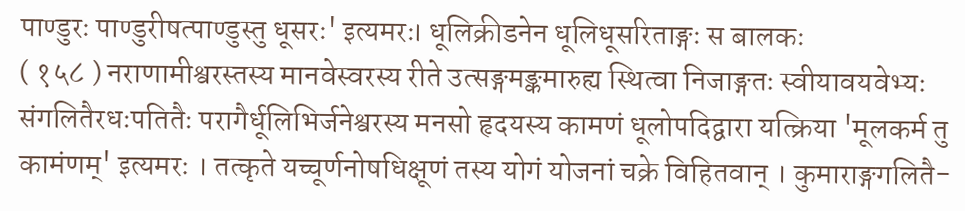पाण्डुरः पाण्डुरीषत्पाण्डुस्तु धूसरः' इत्यमरः। धूलिक्रीडनेन धूलिधूसरिताङ्गः स बालकः
( १५८ ) नराणामीश्वरस्तस्य मानवेस्वरस्य रीते उत्सङ्गमङ्कमारुह्य स्थित्वा निजाङ्गतः स्वीयावयवेभ्यः संगलितैरधःपतितैः परागैर्धूलिभिर्जनेश्वरस्य मनसो हृदयस्य कामणं धूलोपदिद्वारा यत्क्रिया 'मूलकर्म तु कामंणम्' इत्यमरः । तत्कृते यच्चूर्णनोषधिक्षूणं तस्य योगं योजनां चक्रे विहितवान् । कुमाराङ्गगलितै-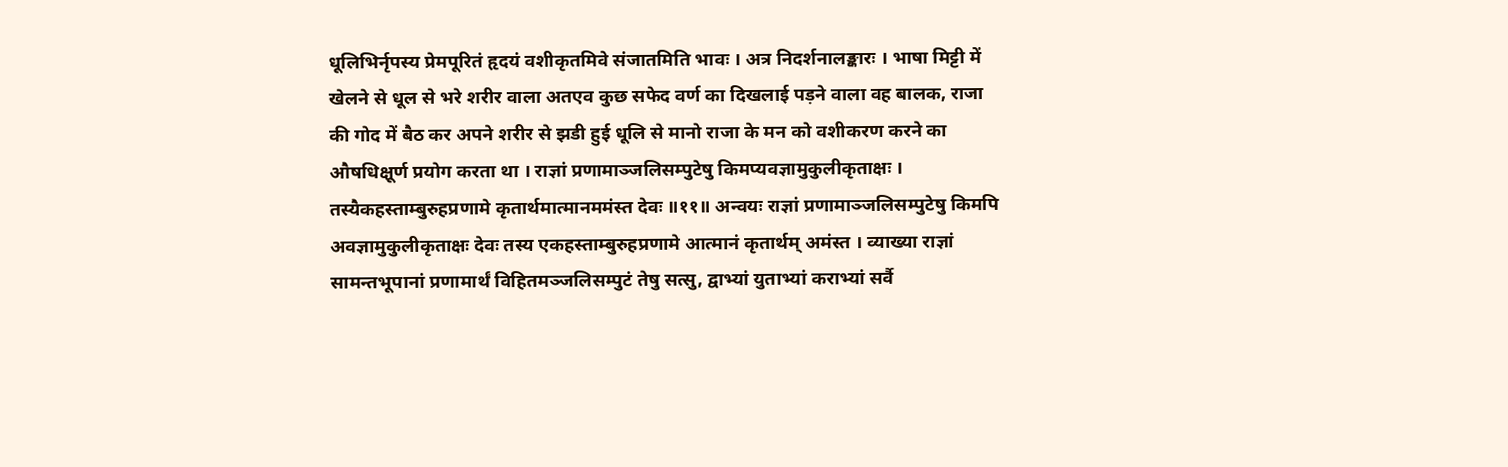धूलिभिर्नृपस्य प्रेमपूरितं हृदयं वशीकृतमिवे संजातमिति भावः । अत्र निदर्शनालङ्कारः । भाषा मिट्टी में खेलने से धूल से भरे शरीर वाला अतएव कुछ सफेद वर्ण का दिखलाई पड़ने वाला वह बालक, राजा की गोद में बैठ कर अपने शरीर से झडी हुई धूलि से मानो राजा के मन को वशीकरण करने का औषधिक्षूर्ण प्रयोग करता था । राज्ञां प्रणामाञ्जलिसम्पुटेषु किमप्यवज्ञामुकुलीकृताक्षः । तस्यैकहस्ताम्बुरुहप्रणामे कृतार्थमात्मानममंस्त देवः ॥११॥ अन्वयः राज्ञां प्रणामाञ्जलिसम्पुटेषु किमपि अवज्ञामुकुलीकृताक्षः देवः तस्य एकहस्ताम्बुरुहप्रणामे आत्मानं कृतार्थम् अमंस्त । व्याख्या राज्ञां सामन्तभूपानां प्रणामार्थं विहितमञ्जलिसम्पुटं तेषु सत्सु, द्वाभ्यां युताभ्यां कराभ्यां सर्वै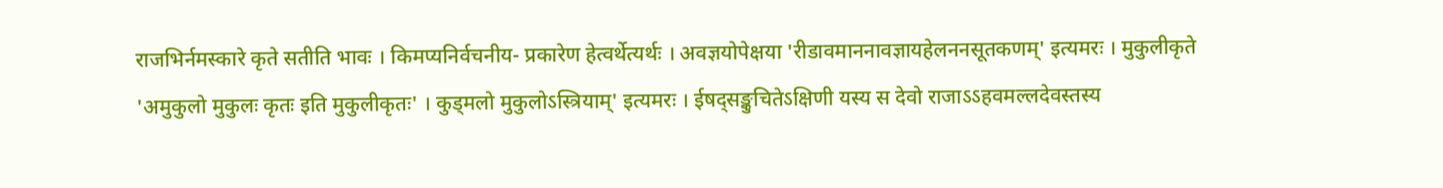राजभिर्नमस्कारे कृते सतीति भावः । किमप्यनिर्वचनीय- प्रकारेण हेत्वर्थेत्यर्थः । अवज्ञयोपेक्षया 'रीडावमाननावज्ञायहेलननसूतकणम्' इत्यमरः । मुकुलीकृते 'अमुकुलो मुकुलः कृतः इति मुकुलीकृतः' । कुड्मलो मुकुलोऽस्त्रियाम्' इत्यमरः । ईषद्सङ्कुचितेऽक्षिणी यस्य स देवो राजाऽऽहवमल्लदेवस्तस्य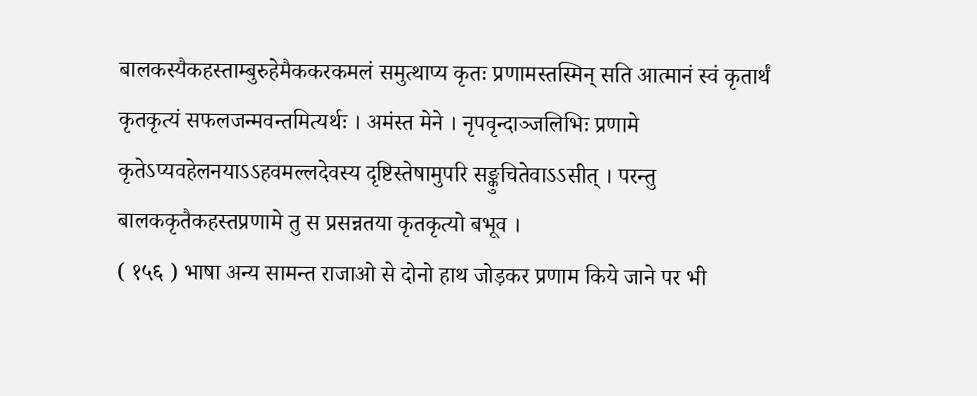बालकस्यैकहस्ताम्बुरुहेमैककरकमलं समुत्थाप्य कृतः प्रणामस्तस्मिन् सति आत्मानं स्वं कृतार्थं कृतकृत्यं सफलजन्मवन्तमित्यर्थः । अमंस्त मेने । नृपवृन्दाञ्जलिभिः प्रणामे कृतेऽप्यवहेलनयाऽऽहवमल्लदेवस्य दृष्टिस्तेषामुपरि सङ्कुचितेवाऽऽसीत् । परन्तु बालककृतैकहस्तप्रणामे तु स प्रसन्नतया कृतकृत्यो बभूव ।
( १५६ ) भाषा अन्य सामन्त राजाओ से दोनो हाथ जोड़कर प्रणाम किये जाने पर भी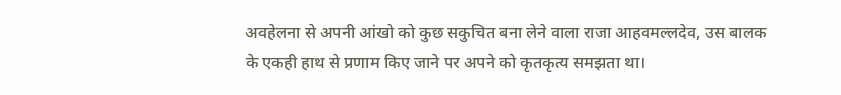अवहेलना से अपनी आंखो को कुछ सकुचित बना लेने वाला राजा आहवमल्लदेव, उस बालक के एकही हाथ से प्रणाम किए जाने पर अपने को कृतकृत्य समझता था।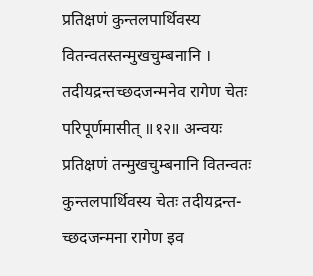प्रतिक्षणं कुन्तलपार्थिवस्य वितन्वतस्तन्मुखचुम्बनानि । तदीयद्रन्तच्छदजन्मनेव रागेण चेतः परिपूर्णमासीत् ॥१२॥ अन्वयः प्रतिक्षणं तन्मुखचुम्बनानि वितन्वतः कुन्तलपार्थिवस्य चेतः तदीयद्रन्त- च्छदजन्मना रागेण इव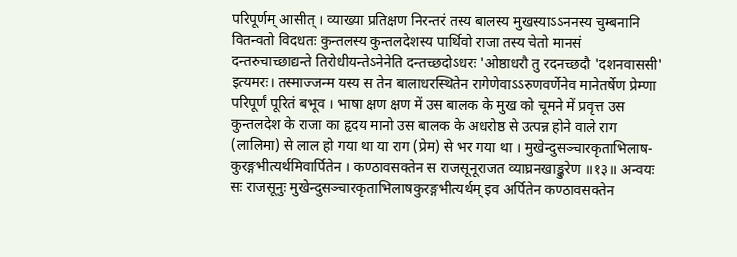परिपूर्णम् आसीत् । व्याख्या प्रतिक्षण निरन्तरं तस्य बालस्य मुखस्याऽऽननस्य चुम्बनानि वितन्वतो विदधतः कुन्तलस्य कुन्तलदेशस्य पार्थिवो राजा तस्य चेतो मानसं दन्तरुचाच्छाद्यन्ते तिरोधीयन्तेऽनेनेति दन्तच्छदोऽधरः 'ओष्ठाधरौ तु रदनच्छदौ 'दशनवाससी' इत्यमरः। तस्माज्जन्म यस्य स तेन बालाधरस्थितेन रागेणेवाऽऽरुणवर्णेनेव मानेतर्षेण प्रेम्णा परिपूर्णं पूरितं बभूव । भाषा क्षण क्षण में उस बालक के मुख को चूमने में प्रवृत्त उस कुन्तलदेश के राजा का हृदय मानो उस बालक के अधरोष्ठ से उत्पन्न होने वाले राग (लालिमा) से लाल हो गया था या राग (प्रेम) से भर गया था । मुखेन्दुसञ्चारकृताभिलाष-कुरङ्गभीत्यर्थमिवार्पितेन । कण्ठावसक्तेन स राजसूनूराजत व्याघ्रनखाङ्कुरेण ॥१३॥ अन्वयः सः राजसूनुः मुखेन्दुसञ्चारकृताभिलाषकुरङ्गभीत्यर्थम् इव अर्पितेन कण्ठावसक्तेन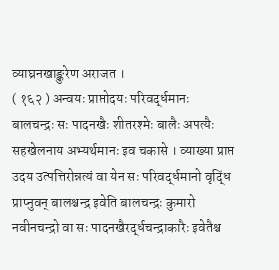व्याघ्रनखाङ्कुरेण अराजत ।
( १६२ ) अन्वयः प्राप्तोदयः परिवर्द्धमानः बालचन्द्रः सः पादनखैः शीतरश्मेः बालैः अपत्यैः सहखेलनाय अभ्यर्थमानः इव चकासे । व्याख्या प्राप्त उदय उत्पत्तिरोन्नत्यं वा येन सः परिवर्द्धमानो वृद्धिं प्राप्नुवन् बालश्चन्द्र इवेति बालचन्द्रः कुमारो नवीनचन्द्रो वा सः पादनखैरर्द्धचन्द्राकारैः इवेतैश्च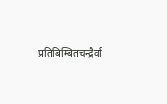प्रतिबिम्बितचन्द्रैर्वा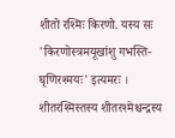शीतो रश्मिः किरणो. यस्य सः 'किरणोस्त्रमयूखांशु गभस्ति- घृणिरश्मयः' इत्यमरः । शीतरश्मिस्तस्य शीतरश्मेश्चन्द्रस्य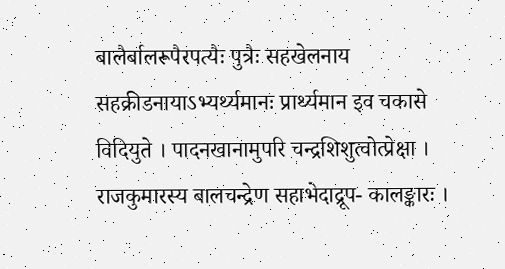बालैर्बालरूपैरपत्यैः पुत्रैः सहखेलनाय सहक्रीडनायाऽभ्यर्थ्यमानः प्रार्थ्यमान इव चकासे विदियुते । पादनखानामुपरि चन्द्रशिशुत्वोत्प्रेक्षा । राजकुमारस्य बालचन्द्रेण सहाभेदाद्रूप- कालङ्कारः ।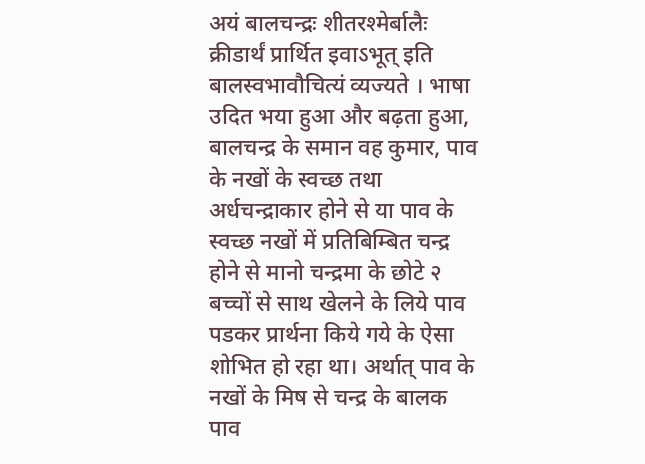अयं बालचन्द्रः शीतरश्मेर्बालैः क्रीडार्थं प्रार्थित इवाऽभूत् इति बालस्वभावौचित्यं व्यज्यते । भाषा उदित भया हुआ और बढ़ता हुआ, बालचन्द्र के समान वह कुमार, पाव के नखों के स्वच्छ तथा अर्धचन्द्राकार होने से या पाव के स्वच्छ नखों में प्रतिबिम्बित चन्द्र होने से मानो चन्द्रमा के छोटे २ बच्चों से साथ खेलने के लिये पाव पडकर प्रार्थना किये गये के ऐसा शोभित हो रहा था। अर्थात् पाव के नखों के मिष से चन्द्र के बालक पाव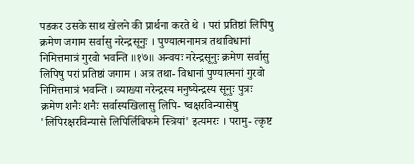पडकर उसके साथ खेलने की प्रार्थना करते थे । परां प्रतिष्ठां लिपिषु क्रमेण जगाम सर्वासु नरेन्द्रसूनुः । पुण्यात्मनामत्र तथाविधानां निमित्तमात्रं गुरवो भवन्ति ॥१७॥ अन्वयः नरेन्द्रसूनुः क्रमेण सर्वासु लिपिषु परां प्रतिष्ठां जगाम । अत्र तथा- विधानां पुण्यात्मनां गुरवो निमित्तमात्रं भवन्ति । व्याख्या नरेन्द्रस्य मनुष्येन्द्रस्य सूनुः पुत्रः क्रमेण शनैः शनैः सर्वास्यखिलासु लिपि- ष्वक्षरविन्यासेषु 'लिपिरक्षरविन्यासे लिपिर्लिबिफमे स्त्रियां' इत्यमरः । परामु- त्कृष्ट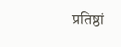प्रतिष्ठां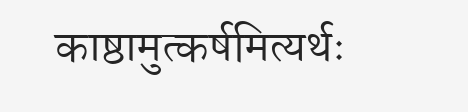काष्ठामुत्कर्षमित्यर्थः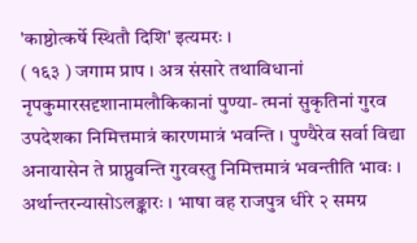'काष्ठोत्कर्षे स्थितौ दिशि' इत्यमरः ।
( १६३ ) जगाम प्राप । अत्र संसारे तथाविधानां नृपकुमारसदृशानामलौकिकानां पुण्या- त्मनां सुकृतिनां गुरव उपदेशका निमित्तमात्रं कारणमात्रं भवन्ति । पुण्यैरेव सर्वा विद्या अनायासेन ते प्राप्नुवन्ति गुरवस्तु निमित्तमात्रं भवन्तीति भावः । अर्थान्तरन्यासोऽलङ्कारः । भाषा वह राजपुत्र धीरे २ समग्र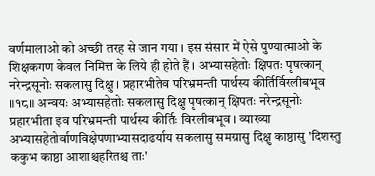वर्णमालाओ को अच्छी तरह से जान गया । इस संसार में ऐसे पुण्यात्माओ के शिक्षकगण केवल निमित्त के लिये ही होते हैं । अभ्यासहेतोः क्षिपतः पृषत्कान् नरेन्द्रसूनोः सकलासु दिक्षु । प्रहारभीतेव परिभ्रमन्ती पार्थस्य कीर्तिर्विरलीबभूव ॥१८॥ अन्वयः अभ्यासहेतोः सकलासु दिक्षु पृषत्कान् क्षिपतः नरेन्द्रसूनोः प्रहारभीता इव परिभ्रमन्ती पार्थस्य कीर्तिः विरलीबभूव । व्याख्या अभ्यासहेतोर्वाणविक्षेपणाभ्यासदाढर्याय सकलासु समग्रासु दिक्षु काष्ठासु 'दिशस्तु ककुभ काष्ठा आशाश्चहरितश्च ताः'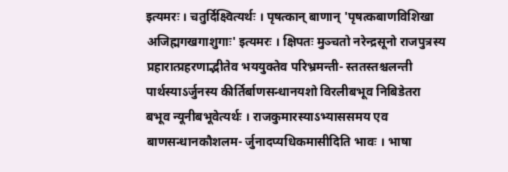इत्यमरः । चतुर्दिक्ष्वित्यर्थः । पृषत्कान् बाणान् 'पृषत्कबाणविशिखा अजिह्मगखगाशुगाः' इत्यमरः । क्षिपतः मुञ्चतो नरेन्द्रसूनो राजपुत्रस्य प्रहारात्प्रहरणाद्भीतेव भययुक्तेव परिभ्रमन्ती- स्ततस्तश्चलन्ती पार्थस्याऽर्जुनस्य कीर्तिर्बाणसन्धानयशो विरलीबभूव निबिडेतरा बभूव न्यूनीबभूवेत्यर्थः । राजकुमारस्याऽभ्याससमय एव बाणसन्धानकौशलम- र्जुनादप्यधिकमासीदिति भावः । भाषा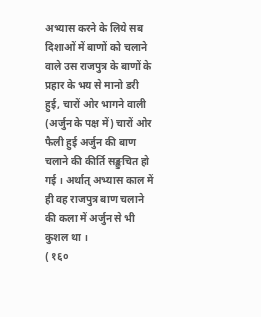अभ्यास करने के लिये सब दिशाओं में बाणों को चलाने वाले उस राजपुत्र के बाणों के प्रहार के भय से मानो डरी हुई, चारों ओर भागने वाली (अर्जुन के पक्ष में) चारों ओर फैली हुई अर्जुन की बाण चलाने की कीर्ति सङ्कुचित हो गई । अर्थात् अभ्यास काल में ही वह राजपुत्र बाण चलाने की कला में अर्जुन से भी कुशल था ।
( १६०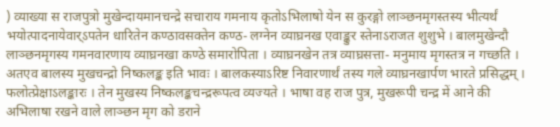) व्याख्या स राजपुत्रो मुखेन्दायमानचन्द्रे सचाराय गमनाय कृतोऽभिलाषो येन स कुरङ्गो लाञ्छनमृगस्तस्य भीत्यर्थं भयोत्पादनायेवार्ऽपतेन धारितेन कण्ठावसक्तेन कण्ठ- लग्नेन व्याघ्रनख एवाङ्कुर स्तेनाऽराजत शुशुभे । बालमुखेन्दौ लाञ्छनमृगस्य गमनवारणाय व्याघ्रनखा कण्ठे समारोपिता । व्याघ्रनखेन तत्र व्याघ्रसत्ता- मनुमाय मृगस्तत्र न गच्छति । अतएव बालस्य मुखचन्द्रो निष्कलङ्क इति भावः । बालकस्याऽरिष्ट निवारणार्थं तस्य गले व्याघ्रनखार्पण भारते प्रसिद्धम् । फलोत्प्रेक्षाऽलङ्कारः । तेन मुखस्य निष्कलङ्कचन्द्ररूपत्व व्यज्यते । भाषा वह राज पुत्र, मुखरूपी चन्द्र में आने की अभिलाषा रखने वाले लाञ्छन मृग को डराने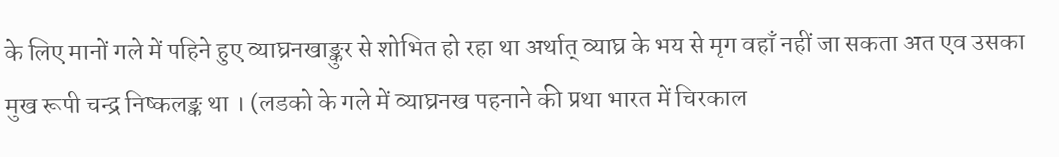के लिए मानों गले में पहिने हुए व्याघ्रनखाङ्कुर से शोभित हो रहा था अर्थात् व्याघ्र के भय से मृग वहाँ नहीं जा सकता अत एव उसका मुख रूपी चन्द्र निष्कलङ्क था । (लडको के गले में व्याघ्रनख पहनाने की प्रथा भारत में चिरकाल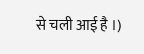से चली आई है ।)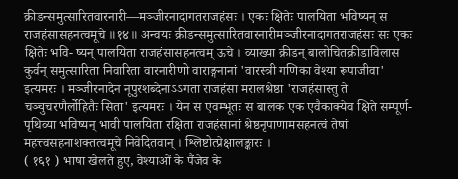क्रीडन्समुत्सारितवारनारी—मञ्जीरनादागतराजहंसः । एकः क्षितेः पालयिता भविष्यन् स राजहंसासहनत्वमूचे ॥१४॥ अन्वयः क्रीडन्समुत्सारितवारनारीमञ्जीरनादागतराजहंसः सः एकः क्षितेः भवि- ष्यन् पालयिता राजहंसासहनत्वम् ऊचे । व्याख्या क्रीडन् बालोचितक्रीडाविलास कुर्वन् समुत्सारिता निवारिता वारनारीणो वाराङ्गनानां 'वारस्त्री गणिका वेश्या रूपाजीवा' इत्यमरः । मञ्जीरनादेन नूपुरशब्देनाऽऽगता राजहंसा मरालश्रेष्ठा 'राजहंसास्तु ते चञ्चुचरणैर्लोहितैः सिता' इत्यमरः । येन स एवम्भूतः स बालक एक एवैकाक्येव क्षिते सम्पूर्ण- पृथिव्या भविष्यन् भावी पालयिता रक्षिता राजहंसानां श्रेष्ठनृपाणामसहनत्वं तेषां महत्त्वसहनाशक्तत्वमूचे निवेदितवान् । श्लिष्टोत्प्रेक्षालङ्कारः ।
( १६१ ) भाषा खेलते हुए, वेश्याओं के पैंजेव के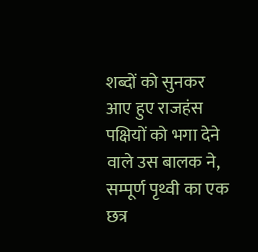शब्दों को सुनकर आए हुए राजहंस पक्षियों को भगा देने वाले उस बालक ने, सम्पूर्ण पृथ्वी का एक छत्र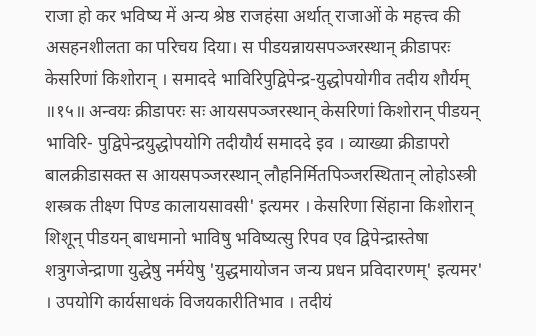राजा हो कर भविष्य में अन्य श्रेष्ठ राजहंसा अर्थात् राजाओं के महत्त्व की असहनशीलता का परिचय दिया। स पीडयन्नायसपञ्जरस्थान् क्रीडापरः केसरिणां किशोरान् । समाददे भाविरिपुद्विपेन्द्र-युद्धोपयोगीव तदीय शौर्यम् ॥१५॥ अन्वयः क्रीडापरः सः आयसपञ्जरस्थान् केसरिणां किशोरान् पीडयन् भाविरि- पुद्विपेन्द्रयुद्धोपयोगि तदीयौर्य समाददे इव । व्याख्या क्रीडापरो बालक्रीडासक्त स आयसपञ्जरस्थान् लौहनिर्मितपिञ्जरस्थितान् लोहोऽस्त्री शस्त्रक तीक्ष्ण पिण्ड कालायसावसी' इत्यमर । केसरिणा सिंहाना किशोरान् शिशून् पीडयन् बाधमानो भाविषु भविष्यत्सु रिपव एव द्विपेन्द्रास्तेषा शत्रुगजेन्द्राणा युद्धेषु नर्मयेषु 'युद्धमायोजन जन्य प्रधन प्रविदारणम्' इत्यमर' । उपयोगि कार्यसाधकं विजयकारीतिभाव । तदीयं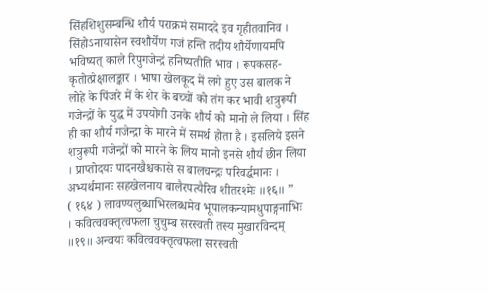सिंहशिशुसम्बन्धि शौर्य पराक्रमं समाददे इव गृहीतवानिव । सिंहोऽनायासेन स्वशौर्येण गजं हन्ति तदीय शौर्येणायमपि भविष्यत् काले रिपुगजेन्द्रं हनिष्यतीति भाव । रूपकसह- कृतोत्प्रेक्षालङ्कार । भाषा खेलकूद में लगे हुए उस बालक ने लोहे के पिंजरे में के शेर के बच्चों को तंग कर भावी शत्रुरूपी गजेन्द्रों के युद्ध में उपयोगी उनके शौर्य को मानो ले लिया । सिंह ही का शौर्य गजेन्द्रा के मारने में समर्थ होता है । इसलिये इसने शत्रुरूपी गजेन्द्रों को मारने के लिय मानो इनसे शौर्य छीन लिया । प्राप्तोदयः पादनखैश्चकासे स बालचन्द्रः परिवर्द्धमानः । अभ्यर्थमानः सहखेलनाय बालैरपत्यैरिव शीतरश्मेः ॥१६॥ ”
( १६४ ) लावण्यलुब्धाभिरलब्धमेव भूपालकन्यामधुपाङ्गनाभिः । कवित्ववक्तृत्वफला चुचुम्ब सरस्वती तस्य मुखारविन्दम् ॥१९॥ अन्वयः कवित्ववक्तृत्वफला सरस्वती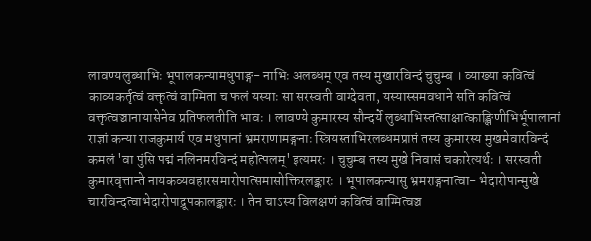लावण्यलुब्धाभिः भूपालकन्यामधुपाङ्ग- नाभिः अलब्धम् एव तस्य मुखारविन्दं चुचुम्ब । व्याख्या कवित्वं काव्यकर्तृत्वं वक्तृत्वं वाग्मिता च फलं यस्याः सा सरस्वती वाग्देवता, यस्यास्समवधाने सति कवित्वं वक्तृत्वञ्चानायासेनेव प्रतिफलतीति भावः । लावण्ये कुमारस्य सौन्दर्ये लुब्धाभिस्तत्साक्षात्काङ्क्षिणीभिर्भूपालानां राज्ञां कन्या राजकुमार्य एव मधुपानां भ्रमराणामङ्गनाः स्त्रियस्ताभिरलब्धमप्राप्तं तस्य कुमारस्य मुखमेवारविन्दं कमलं 'वा पुंसि पद्मं नलिनमरविन्दं महोत्पलम्' इत्यमरः । चुचुम्ब तस्य मुखे निवासं चकारेत्यर्थः । सरस्वती कुमारवृत्तान्ते नायकव्यवहारसमारोपात्समासोक्तिरलङ्कारः । भूपालकन्यासु भ्रमराङ्गनात्वा- भेदारोपान्मुखे चारविन्दत्वाभेदारोपाद्रूपकालङ्कारः । तेन चाऽस्य विलक्षणं कवित्वं वाग्मित्वञ्च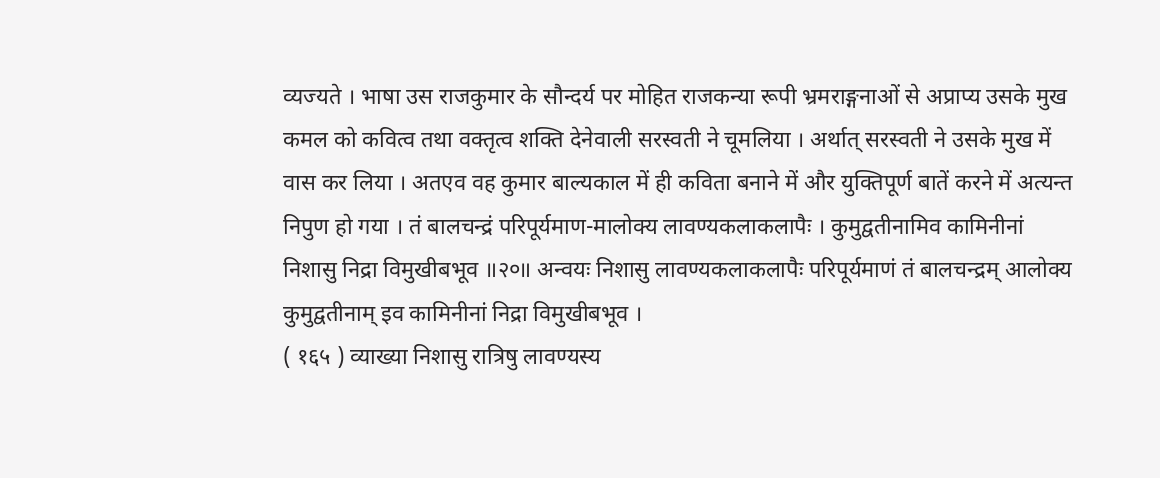व्यज्यते । भाषा उस राजकुमार के सौन्दर्य पर मोहित राजकन्या रूपी भ्रमराङ्गनाओं से अप्राप्य उसके मुख कमल को कवित्व तथा वक्तृत्व शक्ति देनेवाली सरस्वती ने चूमलिया । अर्थात् सरस्वती ने उसके मुख में वास कर लिया । अतएव वह कुमार बाल्यकाल में ही कविता बनाने में और युक्तिपूर्ण बातें करने में अत्यन्त निपुण हो गया । तं बालचन्द्रं परिपूर्यमाण-मालोक्य लावण्यकलाकलापैः । कुमुद्वतीनामिव कामिनीनां निशासु निद्रा विमुखीबभूव ॥२०॥ अन्वयः निशासु लावण्यकलाकलापैः परिपूर्यमाणं तं बालचन्द्रम् आलोक्य कुमुद्वतीनाम् इव कामिनीनां निद्रा विमुखीबभूव ।
( १६५ ) व्याख्या निशासु रात्रिषु लावण्यस्य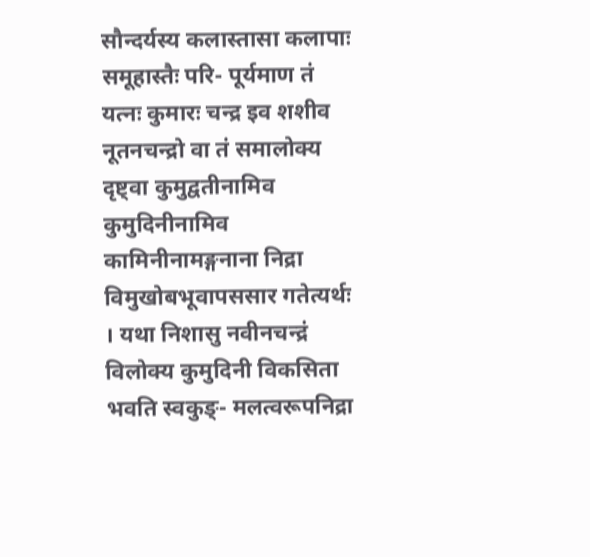सौन्दर्यस्य कलास्तासा कलापाः समूहास्तैः परि- पूर्यमाण तं यत्नः कुमारः चन्द्र इव शशीव नूतनचन्द्रो वा तं समालोक्य दृष्ट्वा कुमुद्वतीनामिव कुमुदिनीनामिव कामिनीनामङ्गनाना निद्रा विमुखोबभूवापससार गतेत्यर्थः । यथा निशासु नवीनचन्द्रं विलोक्य कुमुदिनी विकसिता भवति स्वकुङ्- मलत्वरूपनिद्रा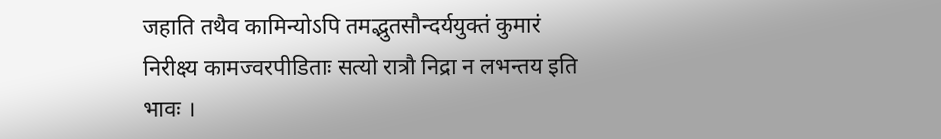जहाति तथैव कामिन्योऽपि तमद्भुतसौन्दर्ययुक्तं कुमारं निरीक्ष्य कामज्वरपीडिताः सत्यो रात्रौ निद्रा न लभन्तय इति भावः ।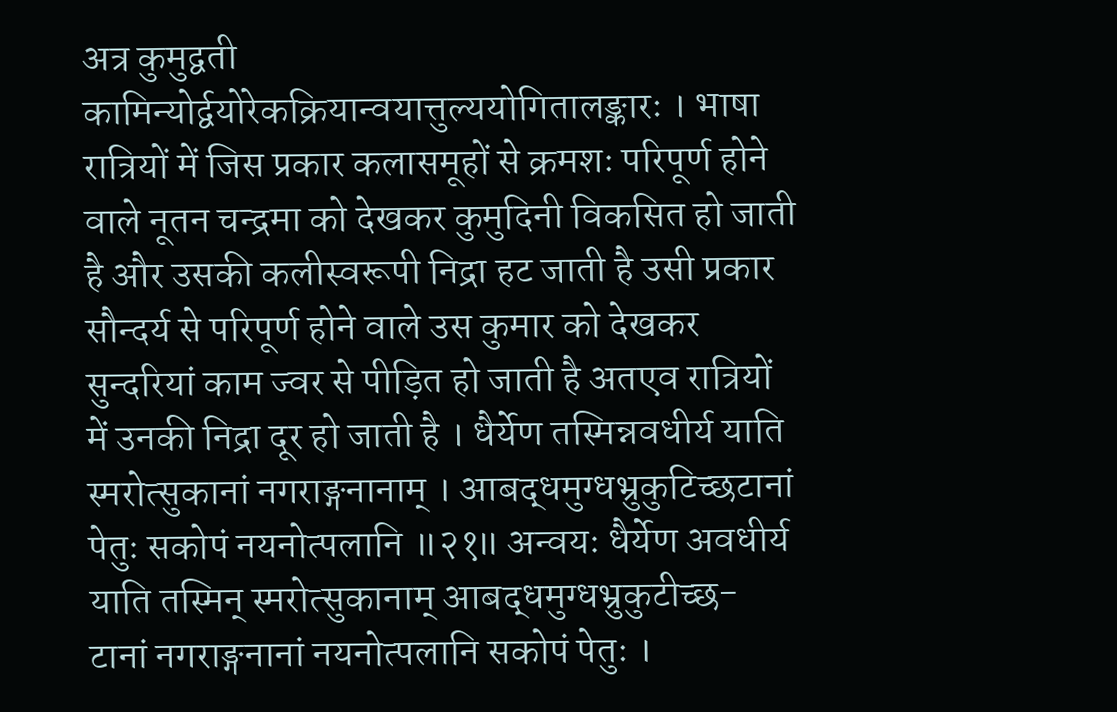अत्र कुमुद्वती कामिन्योर्द्वयोरेकक्रियान्वयात्तुल्ययोगितालङ्कारः । भाषा रात्रियों में जिस प्रकार कलासमूहों से क्रमशः परिपूर्ण होने वाले नूतन चन्द्रमा को देखकर कुमुदिनी विकसित हो जाती है और उसकी कलीस्वरूपी निद्रा हट जाती है उसी प्रकार सौन्दर्य से परिपूर्ण होने वाले उस कुमार को देखकर सुन्दरियां काम ज्वर से पीड़ित हो जाती है अतएव रात्रियों में उनकी निद्रा दूर हो जाती है । धैर्येण तस्मिन्नवधीर्य याति स्मरोत्सुकानां नगराङ्गनानाम् । आबद्धमुग्धभ्रुकुटिच्छटानां पेतुः सकोपं नयनोत्पलानि ॥२१॥ अन्वयः धैर्येण अवधीर्य याति तस्मिन् स्मरोत्सुकानाम् आबद्धमुग्धभ्रुकुटीच्छ- टानां नगराङ्गनानां नयनोत्पलानि सकोपं पेतुः ।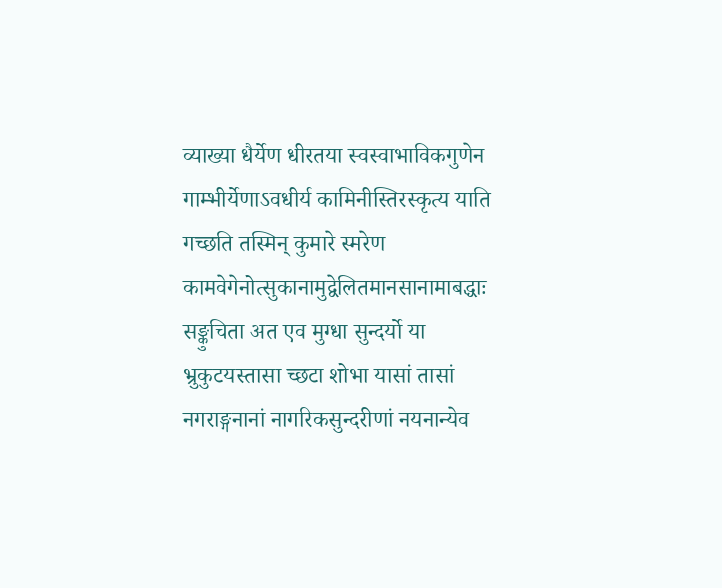व्याख्या धैर्येण धीरतया स्वस्वाभाविकगुणेन गाम्भीर्येणाऽवधीर्य कामिनीस्तिरस्कृत्य याति गच्छति तस्मिन् कुमारे स्मरेण कामवेगेनोत्सुकानामुद्वेलितमानसानामाबद्धाः सङ्कुचिता अत एव मुग्धा सुन्दर्यो या भ्रुकुटयस्तासा च्छटा शोभा यासां तासां नगराङ्गनानां नागरिकसुन्दरीणां नयनान्येव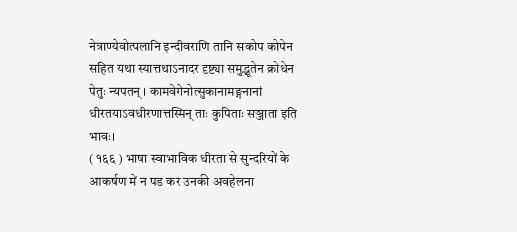नेत्राण्येवोत्पलानि इन्दीवराणि तानि सकोप कोपेन सहित यथा स्यात्तथाऽनादर दृष्ट्या समुद्भूतेन क्रोधेन पेतुः न्यपतन् । कामवेगेनोत्सुकानामङ्गनानां धीरतयाऽवधीरणात्तस्मिन् ताः कुपिताः सञ्जाता इति भावः।
( १६६ ) भाषा स्वाभाविक धीरता से सुन्दरियों के आकर्षण में न पड कर उनकी अवहेलना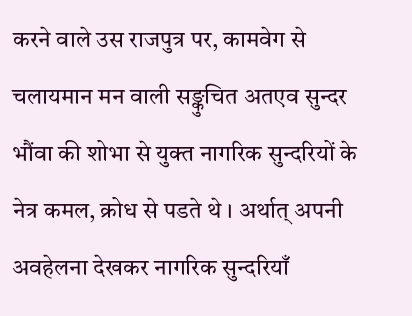करने वाले उस राजपुत्र पर, कामवेग से चलायमान मन वाली सङ्कुचित अतएव सुन्दर भौंवा की शोभा से युक्त नागरिक सुन्दरियों के नेत्र कमल, क्रोध से पडते थे । अर्थात् अपनी अवहेलना देखकर नागरिक सुन्दरियाँ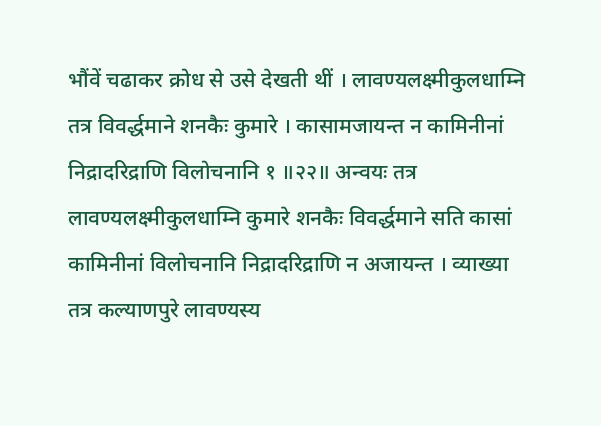भौंवें चढाकर क्रोध से उसे देखती थीं । लावण्यलक्ष्मीकुलधाम्नि तत्र विवर्द्धमाने शनकैः कुमारे । कासामजायन्त न कामिनीनां निद्रादरिद्राणि विलोचनानि १ ॥२२॥ अन्वयः तत्र लावण्यलक्ष्मीकुलधाम्नि कुमारे शनकैः विवर्द्धमाने सति कासां कामिनीनां विलोचनानि निद्रादरिद्राणि न अजायन्त । व्याख्या तत्र कल्याणपुरे लावण्यस्य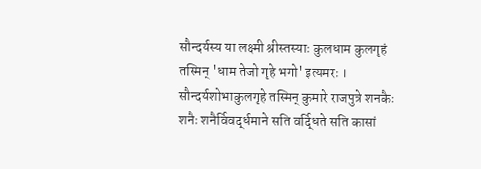सौन्दर्यस्य या लक्ष्मी श्रीस्तस्याः कुलधाम कुलगृहं तस्मिन् 'धाम तेजो गृहे भगो' इत्यमरः । सौन्दर्यशोभाकुलगृहे तस्मिन् कुमारे राजपुत्रे शनकैः शनैः शनैर्विवर्द्धमाने सति वर्द्धिते सति कासां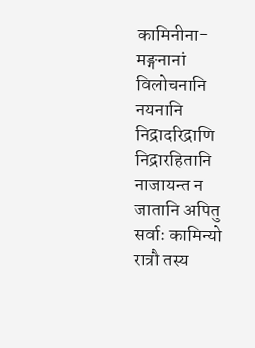कामिनीना- मङ्गनानां विलोचनानि नयनानि निद्रादरिद्राणि निद्रारहितानि नाजायन्त न जातानि अपितु सर्वाः कामिन्यो रात्रौ तस्य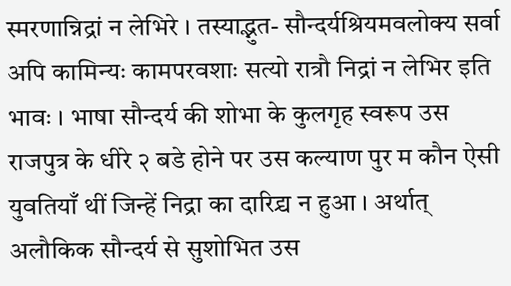स्मरणान्निद्रां न लेभिरे । तस्याद्भुत- सौन्दर्यश्रियमवलोक्य सर्वा अपि कामिन्यः कामपरवशाः सत्यो रात्रौ निद्रां न लेभिर इति भावः । भाषा सौन्दर्य की शोभा के कुलगृह स्वरूप उस राजपुत्र के धीरे २ बडे होने पर उस कल्याण पुर म कौन ऐसी युवतियाँ थीं जिन्हें निद्रा का दारिद्र्य न हुआ । अर्थात् अलौकिक सौन्दर्य से सुशोभित उस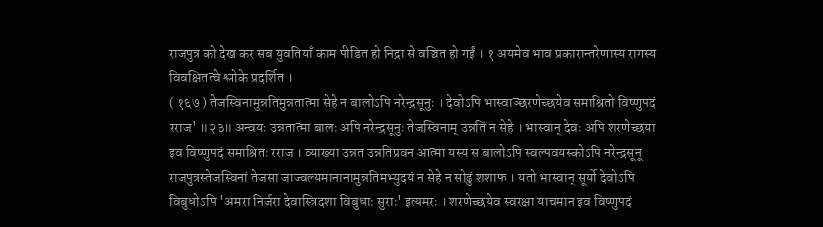राजपुत्र को देख कर सब युवतियाँ काम पीडित हो निद्रा से वञ्चित हो गईं । १ अयमेव भाव प्रकारान्तरेणास्य रागस्य विवक्षितत्वे श्लोके प्रदर्शित ।
( १६७ ) तेजस्विनामुन्नतिमुन्नतात्मा सेहे न बालोऽपि नरेन्द्रसूनुः । देवोऽपि भास्वाञ्छरणेच्छयेव समाश्रितो विष्णुपदं रराज' ॥२३॥ अन्वयः उन्नतात्मा बालः अपि नरेन्द्रसूनुः तेजस्विनाम् उन्नतिं न सेहे । भास्वान् देवः अपि शरणेच्छया इव विष्णुपदं समाश्रितः रराज । व्याख्या उन्नत उन्नतिप्रवन आत्मा यस्य स बालोऽपि स्वल्पवयस्कोऽपि नरेन्द्रसूनू राजपुत्रस्तेजस्विनां तेजसा जाज्वल्यमानानामुन्नतिमभ्युदयं न सेहे न सोढुं शशाफ । यतो भास्वान् सूर्यो देवोऽपि विबुधोऽपि 'अमरा निर्जरा देवास्त्रिदशा विबुधाः सुराः' इत्यमरः । शरणेच्छयेव स्वरक्षा याचमान इव विष्णुपदं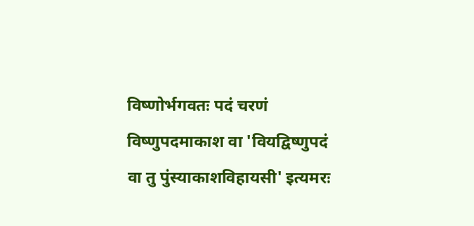विष्णोर्भगवतः पदं चरणं विष्णुपदमाकाश वा 'वियद्विष्णुपदं वा तु पुंस्याकाशविहायसी' इत्यमरः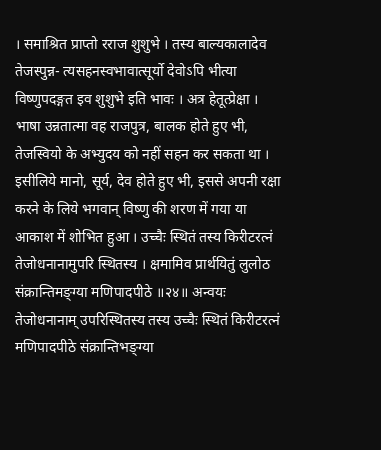। समाश्रित प्राप्तो रराज शुशुभे । तस्य बाल्यकालादेव तेजस्पुन्न- त्यसहनस्वभावात्सूर्यो देवोऽपि भीत्या विष्णुपदङ्गत इव शुशुभे इति भावः । अत्र हेतूत्प्रेक्षा । भाषा उन्नतात्मा वह राजपुत्र, बालक होते हुए भी, तेजस्वियो के अभ्युदय को नहीं सहन कर सकता था । इसीलिये मानो, सूर्य, देव होते हुए भी, इससे अपनी रक्षा करने के लिये भगवान् विष्णु की शरण में गया या आकाश में शोभित हुआ । उच्चैः स्थितं तस्य किरीटरत्नं तेजोधनानामुपरि स्थितस्य । क्षमामिव प्रार्थयितुं लुलोठ संक्रान्तिमङ्ग्या मणिपादपीठे ॥२४॥ अन्वयः तेजोधनानाम् उपरिस्थितस्य तस्य उच्चैः स्थितं किरीटरत्नं मणिपादपीठे संक्रान्तिभङ्ग्या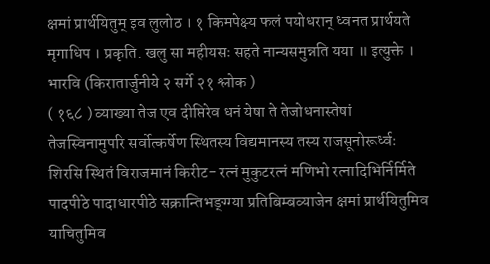क्षमां प्रार्थयितुम् इव लुलोठ । १ किमपेक्ष्य फलं पयोधरान् ध्वनत प्रार्थयते मृगाधिप । प्रकृति. खलु सा महीयसः सहते नान्यसमुन्नति यया ॥ इत्युक्ते । भारवि (किरातार्जुनीये २ सर्गे २१ श्लोक )
( १६८ ) व्याख्या तेज एव दीप्तिरेव धनं येषा ते तेजोधनास्तेषां तेजस्विनामुपरि सर्वोत्कर्षेण स्थितस्य विद्यमानस्य तस्य राजसूनोरूर्ध्वः शिरसि स्थितं विराजमानं किरीट- रत्नं मुकुटरत्नं मणिभो रत्नादिभिर्निर्मिते पादपीठे पादाधारपीठे सक्रान्तिभङ्ग्ग्या प्रतिबिम्बव्याजेन क्षमां प्रार्थयितुमिव याचितुमिव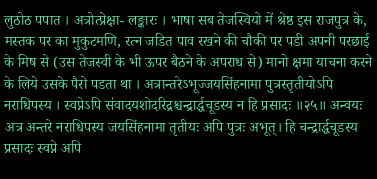लुठोठ पपात । अत्रोत्प्रेक्षा- लङ्कारः । भाषा सब तेजस्वियो में श्रेष्ठ इस राजपुत्र के, मस्तक पर का मुकुटमणि, रत्न जडित पाव रखने की चौकी पर पडी अपनी परछाई के मिष से (उस तेजस्वी के भी ऊपर बैठने के अपराध से) मानो क्षमा याचना करने के लिये उसके पैरो पडता था । अत्रान्तरेऽभूज्जयसिंहनामा पुत्रस्तृतीयोऽपि नराधिपस्य । स्वप्नेऽपि संवादयशोदरिद्रश्चन्द्रार्द्धचूडस्य न हि प्रसादः ॥२५॥ अन्वयः अत्र अन्तरे नराधिपस्य जयसिंहनामा तृतीयः अपि पुत्रः अभूत्। हि चन्द्रार्द्धचूडस्य प्रसादः स्वप्ने अपि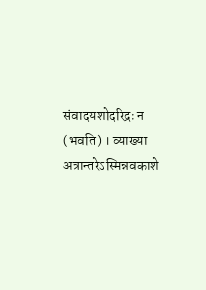संवादयशोदरिद्रः न (भवति) । व्याख्या अत्रान्तरेऽस्मिन्नवकाशे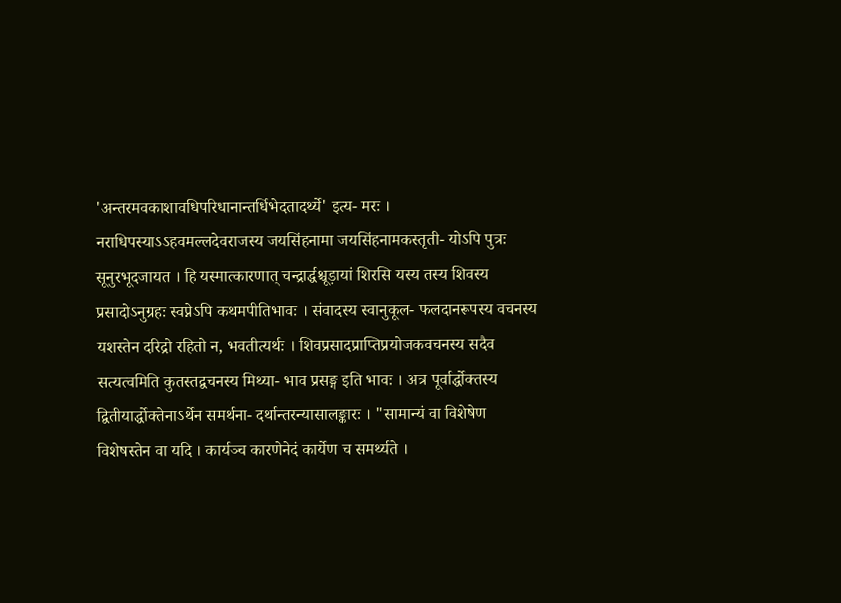'अन्तरमवकाशावधिपरिधानान्तर्धिभेदतादर्थ्ये' इत्य- मरः । नराधिपस्याऽऽहवमल्लदेवराजस्य जयसिंहनामा जयसिंहनामकस्तृती- योऽपि पुत्रः सूनुरभूदजायत । हि यस्मात्कारणात् चन्द्रार्द्धश्चूड़ायां शिरसि यस्य तस्य शिवस्य प्रसादोऽनुग्रहः स्वप्नेऽपि कथमपीतिभावः । संवादस्य स्वानुकूल- फलदानरूपस्य वचनस्य यशस्तेन दरिद्रो रहितो न, भवतीत्यर्थः । शिवप्रसादप्राप्तिप्रयोजकवचनस्य सदैव सत्यत्वमिति कुतस्तद्वचनस्य मिथ्या- भाव प्रसङ्ग इति भावः । अत्र पूर्वार्द्धोक्तस्य द्वितीयार्द्धोक्तेनाऽर्थेन समर्थना- दर्थान्तरन्यासालङ्कारः । "सामान्यं वा विशेषेण विशेषस्तेन वा यदि । कार्यञ्च कारणेनेदं कार्येण च समर्थ्यते ।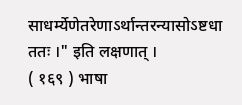साधर्म्येणेतरेणाऽर्थान्तरन्यासोऽष्टधा ततः ।" इति लक्षणात् ।
( १६९ ) भाषा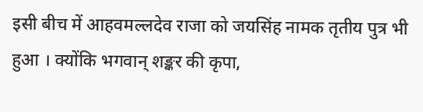इसी बीच में आहवमल्लदेव राजा को जयसिंह नामक तृतीय पुत्र भी हुआ । क्योंकि भगवान् शङ्कर की कृपा,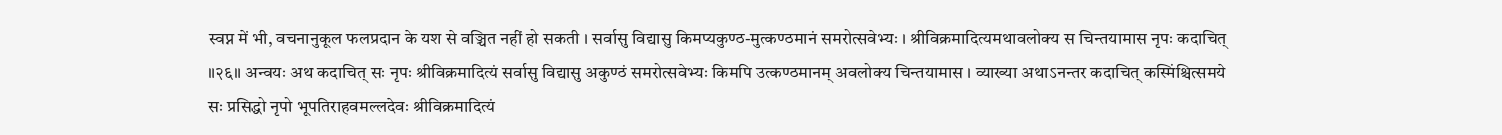स्वप्न में भी, वचनानुकूल फलप्रदान के यश से वञ्चित नहीं हो सकती । सर्वासु विद्यासु किमप्यकुण्ठ-मुत्कण्ठमानं समरोत्सवेभ्यः । श्रीविक्रमादित्यमथावलोक्य स चिन्तयामास नृपः कदाचित् ॥२६॥ अन्वयः अथ कदाचित् सः नृपः श्रीविक्रमादित्यं सर्वासु विद्यासु अकुण्ठं समरोत्सवेभ्यः किमपि उत्कण्ठमानम् अवलोक्य चिन्तयामास । व्याख्या अथाऽनन्तर कदाचित् कस्मिंश्चित्समये सः प्रसिद्धो नृपो भूपतिराहवमल्लदेवः श्रीविक्रमादित्यं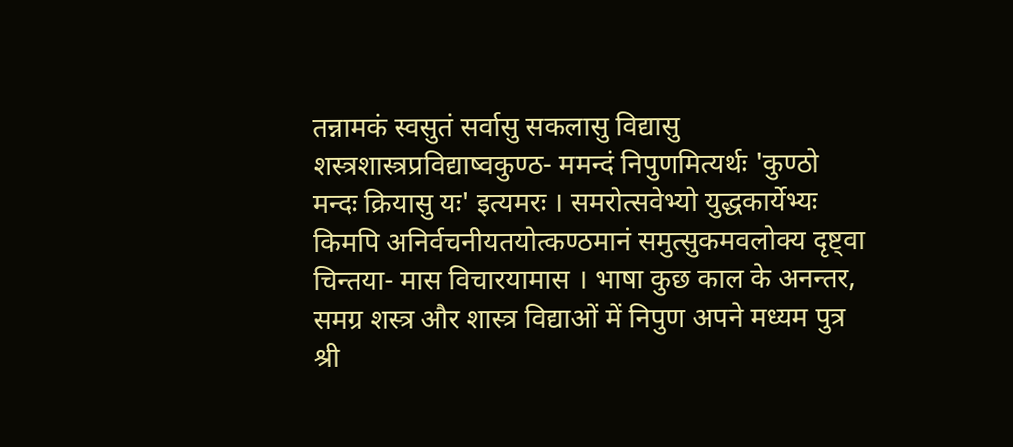तन्नामकं स्वसुतं सर्वासु सकलासु विद्यासु शस्त्रशास्त्रप्रविद्याष्वकुण्ठ- ममन्दं निपुणमित्यर्थः 'कुण्ठो मन्दः क्रियासु यः' इत्यमरः । समरोत्सवेभ्यो युद्धकार्येभ्यः किमपि अनिर्वचनीयतयोत्कण्ठमानं समुत्सुकमवलोक्य दृष्ट्वा चिन्तया- मास विचारयामास । भाषा कुछ काल के अनन्तर, समग्र शस्त्र और शास्त्र विद्याओं में निपुण अपने मध्यम पुत्र श्री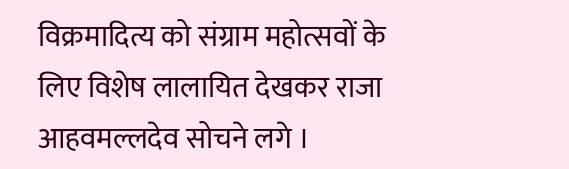विक्रमादित्य को संग्राम महोत्सवों के लिए विशेष लालायित देखकर राजा आहवमल्लदेव सोचने लगे ।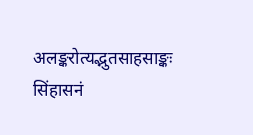अलङ्करोत्यद्भुतसाहसाङ्कः सिंहासनं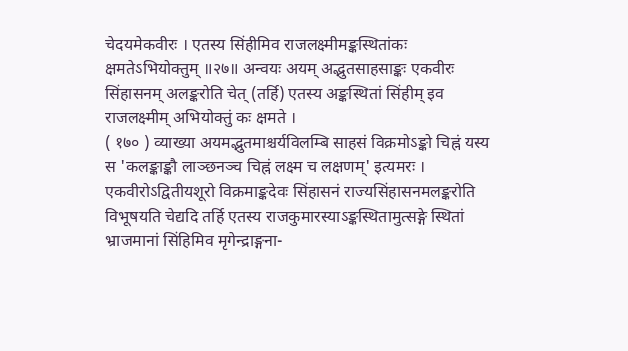चेदयमेकवीरः । एतस्य सिंहीमिव राजलक्ष्मीमङ्कस्थितांकः क्षमतेऽभियोक्तुम् ॥२७॥ अन्वयः अयम् अद्भुतसाहसाङ्कः एकवीरः सिंहासनम् अलङ्करोति चेत् (तर्हि) एतस्य अङ्कस्थितां सिंहीम् इव राजलक्ष्मीम् अभियोक्तुं कः क्षमते ।
( १७० ) व्याख्या अयमद्भुतमाश्चर्यविलम्बि साहसं विक्रमोऽङ्को चिह्नं यस्य स 'कलङ्काङ्कौ लाञ्छनञ्च चिह्नं लक्ष्म च लक्षणम्' इत्यमरः । एकवीरोऽद्वितीयशूरो विक्रमाङ्कदेवः सिंहासनं राज्यसिंहासनमलङ्करोति विभूषयति चेद्यदि तर्हि एतस्य राजकुमारस्याऽङ्कस्थितामुत्सङ्गे स्थितां भ्राजमानां सिंहिमिव मृगेन्द्राङ्गना-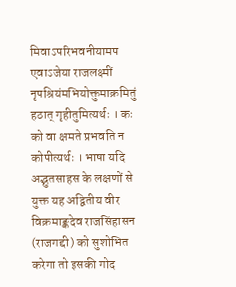मिवाऽपरिभवनीयामप एवाऽजेया राजलक्ष्मीं नृपश्रियंमभियोक्तुमाक्रमितुं हठात् गृहीतुमित्यर्थः । कः को वा क्षमते प्रभवति न कोपीत्यर्थः । भाषा यदि अद्भुतसाहस के लक्षणों से युक्त यह अद्वितीय वीर विक्रमाङ्कदेव राजसिंहासन (राजगद्दी) को सुशोभित करेगा तो इसकी गोद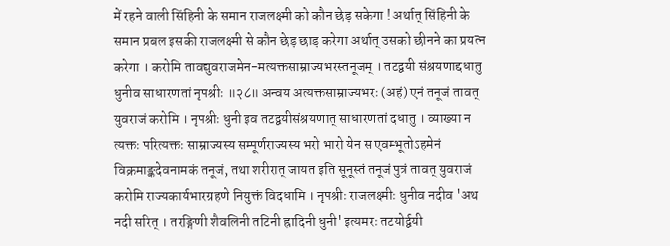में रहने वाली सिंहिनी के समान राजलक्ष्मी को कौन छेड़ सकेगा ! अर्थात् सिंहिनी के समान प्रबल इसकी राजलक्ष्मी से कौन छेड़ छाड़ करेगा अर्थात् उसको छीनने का प्रयत्न करेगा । करोमि तावद्युवराजमेन-मत्यक्तसाम्राज्यभरस्तनूजम् । तटद्वयी संश्रयणाद्दधातु धुनीव साधारणतां नृपश्रीः ॥२८॥ अन्वय अत्यक्तसाम्राज्यभरः (अहं) एनं तनूजं तावत् युवराजं करोमि । नृपश्रीः धुनी इव तटद्वयीसंश्रयणात् साधारणतां दधातु । व्याख्या न त्यक्तः परित्यक्तः साम्राज्यस्य सम्पूर्णराज्यस्य भरो भारो येन स एवम्भूतोऽहमेनं विक्रमाङ्कदेवनामकं तनूजं, तथा शरीरात् जायत इति सूनूस्तं तनूजं पुत्रं तावत् युवराजं करोमि राज्यकार्यभारग्रहणे नियुक्तं विदधामि । नृपश्रीः राजलक्ष्मीः धुनीव नदीव 'अथ नदी सरित् । तरङ्गिणी शैवलिनी तटिनी ह्रादिनी धुनी' इत्यमरः तटयोर्द्वयी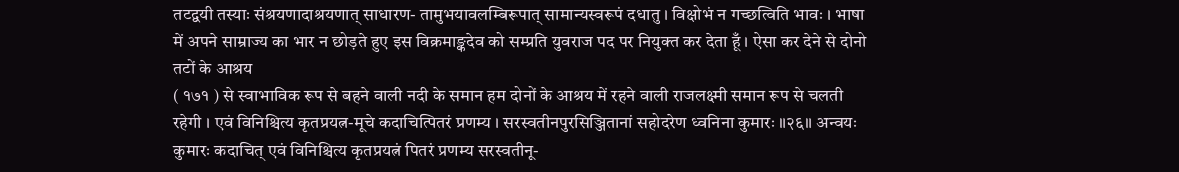तटद्वयी तस्याः संश्रयणादाश्रयणात् साधारण- तामुभयावलम्बिरूपात् सामान्यस्वरूपं दधातु । विक्षोभं न गच्छत्विति भावः । भाषा में अपने साम्राज्य का भार न छोड़ते हुए इस विक्रमाङ्कदेव को सम्प्रति युवराज पद पर नियुक्त कर देता हूँ । ऐसा कर देने से दोनो तटों के आश्रय
( १७१ ) से स्वाभाविक रूप से बहने वाली नदी के समान हम दोनों के आश्रय में रहने वाली राजलक्ष्मी समान रूप से चलती रहेगी । एवं विनिश्चित्य कृतप्रयत्न-मूचे कदाचित्पितरं प्रणम्य । सरस्वतीनपुरसिञ्जितानां सहोदरेण ध्वनिना कुमारः ॥२६॥ अन्वयः कुमारः कदाचित् एवं विनिश्चित्य कृतप्रयत्नं पितरं प्रणम्य सरस्वतीनू-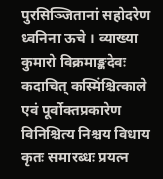पुरसिञ्जितानां सहोदरेण ध्वनिना ऊचे । व्याख्या कुमारो विक्रमाङ्कदेवः कदाचित् कस्मिंश्चित्काले एवं पूर्वोक्तप्रकारेण विनिश्चित्य निश्चय विधाय कृतः समारब्धः प्रयत्न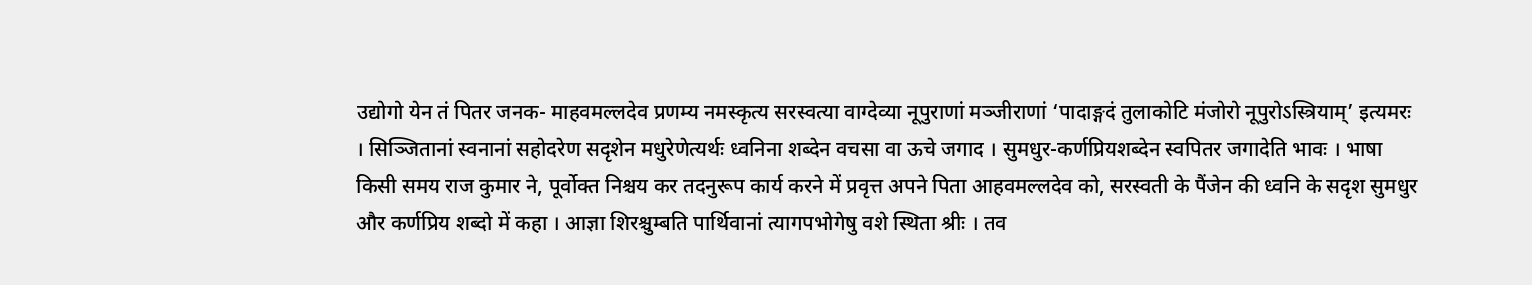उद्योगो येन तं पितर जनक- माहवमल्लदेव प्रणम्य नमस्कृत्य सरस्वत्या वाग्देव्या नूपुराणां मञ्जीराणां ‘पादाङ्गदं तुलाकोटि मंजोरो नूपुरोऽस्त्रियाम्’ इत्यमरः । सिञ्जितानां स्वनानां सहोदरेण सदृशेन मधुरेणेत्यर्थः ध्वनिना शब्देन वचसा वा ऊचे जगाद । सुमधुर-कर्णप्रियशब्देन स्वपितर जगादेति भावः । भाषा किसी समय राज कुमार ने, पूर्वोक्त निश्चय कर तदनुरूप कार्य करने में प्रवृत्त अपने पिता आहवमल्लदेव को, सरस्वती के पैंजेन की ध्वनि के सदृश सुमधुर और कर्णप्रिय शब्दो में कहा । आज्ञा शिरश्चुम्बति पार्थिवानां त्यागपभोगेषु वशे स्थिता श्रीः । तव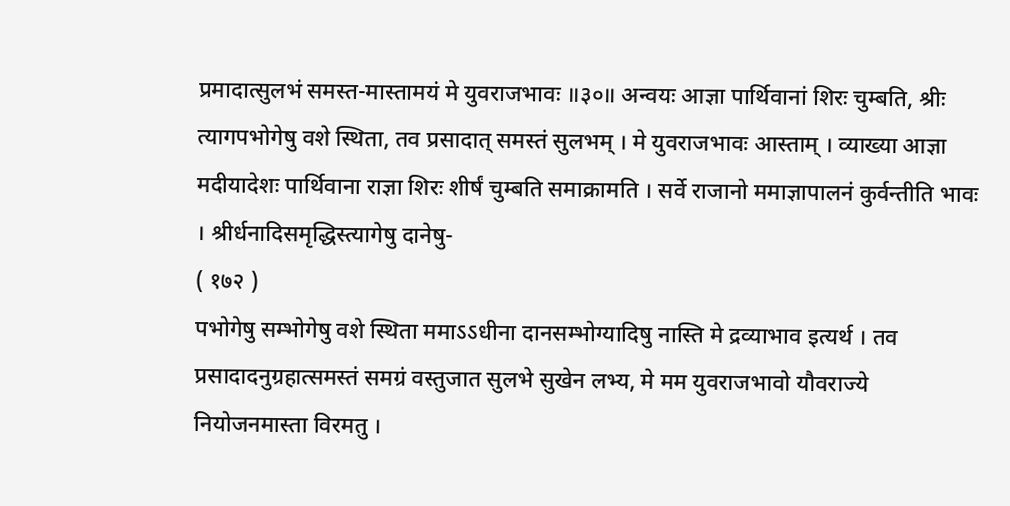प्रमादात्सुलभं समस्त-मास्तामयं मे युवराजभावः ॥३०॥ अन्वयः आज्ञा पार्थिवानां शिरः चुम्बति, श्रीः त्यागपभोगेषु वशे स्थिता, तव प्रसादात् समस्तं सुलभम् । मे युवराजभावः आस्ताम् । व्याख्या आज्ञा मदीयादेशः पार्थिवाना राज्ञा शिरः शीर्षं चुम्बति समाक्रामति । सर्वे राजानो ममाज्ञापालनं कुर्वन्तीति भावः । श्रीर्धनादिसमृद्धिस्त्यागेषु दानेषु-
( १७२ )
पभोगेषु सम्भोगेषु वशे स्थिता ममाऽऽधीना दानसम्भोग्यादिषु नास्ति मे द्रव्याभाव इत्यर्थ । तव प्रसादादनुग्रहात्समस्तं समग्रं वस्तुजात सुलभे सुखेन लभ्य, मे मम युवराजभावो यौवराज्ये नियोजनमास्ता विरमतु ।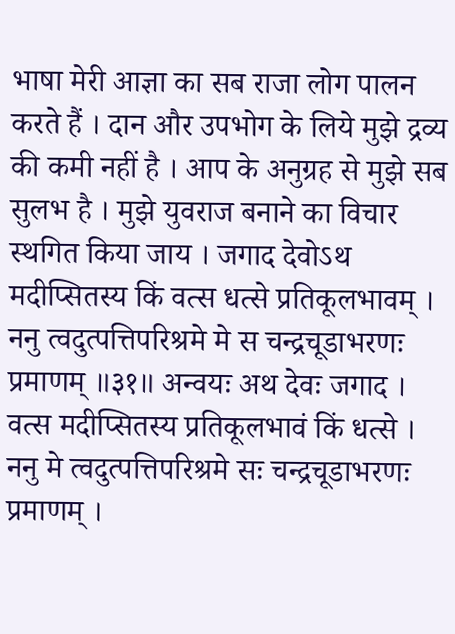भाषा मेरी आज्ञा का सब राजा लोग पालन करते हैं । दान और उपभोग के लिये मुझे द्रव्य की कमी नहीं है । आप के अनुग्रह से मुझे सब सुलभ है । मुझे युवराज बनाने का विचार स्थगित किया जाय । जगाद देवोऽथ मदीप्सितस्य किं वत्स धत्से प्रतिकूलभावम् । ननु त्वदुत्पत्तिपरिश्रमे मे स चन्द्रचूडाभरणः प्रमाणम् ॥३१॥ अन्वयः अथ देवः जगाद । वत्स मदीप्सितस्य प्रतिकूलभावं किं धत्से । ननु मे त्वदुत्पत्तिपरिश्रमे सः चन्द्रचूडाभरणः प्रमाणम् ।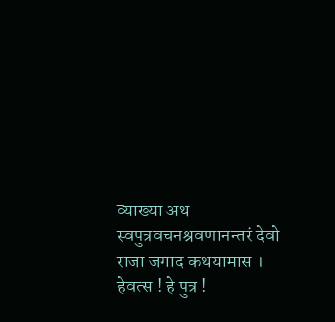व्याख्या अथ स्वपुत्रवचनश्रवणानन्तरं देवो राजा जगाद कथयामास । हेवत्स ! हे पुत्र !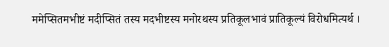ममेप्सितमभीष्टं मदीप्सितं तस्य मदभीष्टस्य मनोरथस्य प्रतिकूलभावं प्रातिकूल्यं विरोधमित्यर्थ ।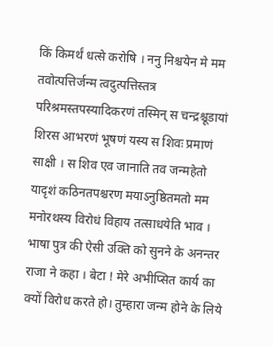किं किमर्थं धत्से करोषि । ननु निश्चयेन मे मम तवोत्पत्तिर्जन्म त्वदुत्पत्तिस्तत्र परिश्रमस्तपस्यादिकरणं तस्मिन् स चन्द्रश्चूडायां शिरस आभरणं भूषणं यस्य स शिवः प्रमाणं साक्षी । स शिव एव जानाति तव जन्महेतो यादृशं कठिनतपश्चरण मयाऽनुष्ठितमतो मम मनोरथस्य विरोधं विहाय तत्साधयेति भाव । भाषा पुत्र की ऐसी उक्ति को सुनने के अनन्तर राजा ने कहा । बेटा ! मेरे अभीप्सित कार्य का क्यों विरोध करते हो। तुम्हारा जन्म होने के लिये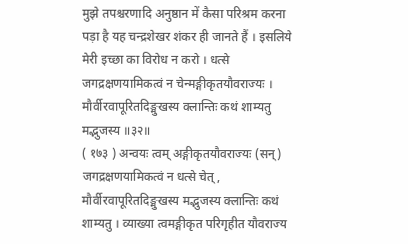मुझे तपश्चरणादि अनुष्ठान में कैसा परिश्रम करना पड़ा है यह चन्द्रशेखर शंकर ही जानते हैं । इसलिये मेरी इच्छा का विरोध न करो । धत्से जगद्रक्षणयामिकत्वं न चेन्मङ्गीकृतयौवराज्यः । मौर्वीरवापूरितदिङ्मुखस्य क्लान्तिः कथं शाम्यतु मद्भुजस्य ॥३२॥
( १७३ ) अन्वयः त्वम् अङ्गीकृतयौवराज्यः (सन्) जगद्रक्षणयामिकत्वं न धत्से चेत्, मौर्वीरवापूरितदिङ्मुखस्य मद्भुजस्य क्लान्तिः कथं शाम्यतु । व्याख्या त्वमङ्गीकृत परिगृहीत यौवराज्य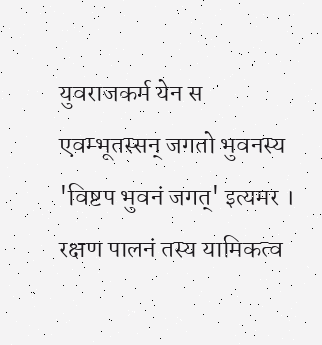युवराजकर्म येन स एवम्भूतस्सन् जगतो भुवनस्य 'विष्टप भुवनं जगत्' इत्यमर । रक्षण पालनं तस्य यामिकत्व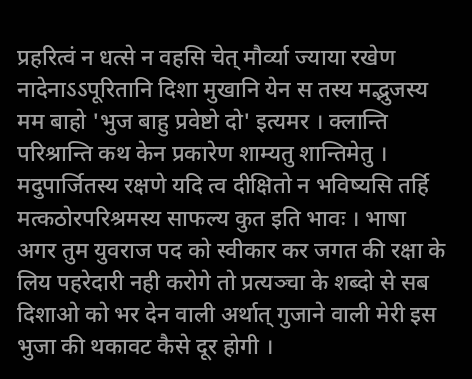प्रहरित्वं न धत्से न वहसि चेत् मौर्व्या ज्याया रखेण नादेनाऽऽपूरितानि दिशा मुखानि येन स तस्य मद्भुजस्य मम बाहो 'भुज बाहु प्रवेष्टो दो' इत्यमर । क्लान्ति परिश्रान्ति कथ केन प्रकारेण शाम्यतु शान्तिमेतु । मदुपार्जितस्य रक्षणे यदि त्व दीक्षितो न भविष्यसि तर्हि मत्कठोरपरिश्रमस्य साफल्य कुत इति भावः । भाषा अगर तुम युवराज पद को स्वीकार कर जगत की रक्षा के लिय पहरेदारी नही करोगे तो प्रत्यञ्चा के शब्दो से सब दिशाओ को भर देन वाली अर्थात् गुजाने वाली मेरी इस भुजा की थकावट कैसे दूर होगी ।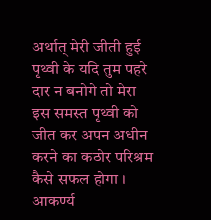अर्थात् मेरी जीती हुई पृथ्वी के यदि तुम पहरे दार न बनोगे तो मेरा इस समस्त पृथ्वी को जीत कर अपन अधीन करने का कठोर परिश्रम कैसे सफल होगा । आकर्ण्य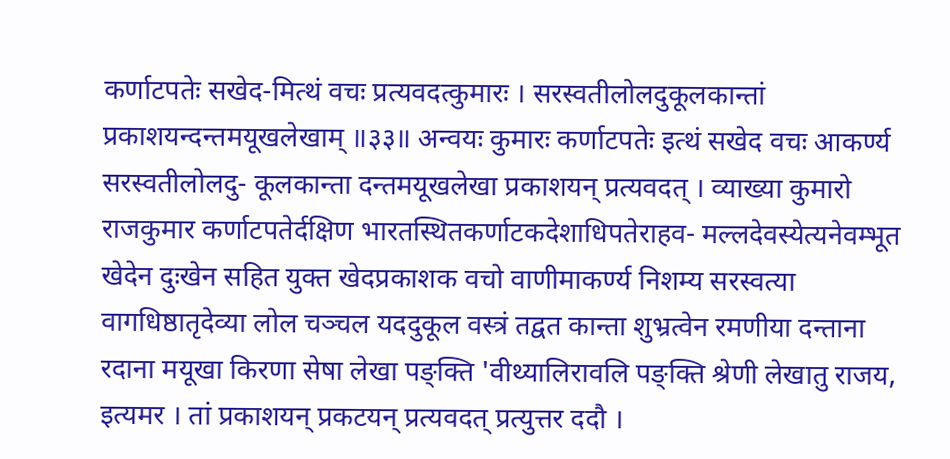कर्णाटपतेः सखेद-मित्थं वचः प्रत्यवदत्कुमारः । सरस्वतीलोलदुकूलकान्तां प्रकाशयन्दन्तमयूखलेखाम् ॥३३॥ अन्वयः कुमारः कर्णाटपतेः इत्थं सखेद वचः आकर्ण्य सरस्वतीलोलदु- कूलकान्ता दन्तमयूखलेखा प्रकाशयन् प्रत्यवदत् । व्याख्या कुमारो राजकुमार कर्णाटपतेर्दक्षिण भारतस्थितकर्णाटकदेशाधिपतेराहव- मल्लदेवस्येत्यनेवम्भूत खेदेन दुःखेन सहित युक्त खेदप्रकाशक वचो वाणीमाकर्ण्य निशम्य सरस्वत्या वागधिष्ठातृदेव्या लोल चञ्चल यददुकूल वस्त्रं तद्वत कान्ता शुभ्रत्वेन रमणीया दन्ताना रदाना मयूखा किरणा सेषा लेखा पङ्क्ति 'वीथ्यालिरावलि पङ्क्ति श्रेणी लेखातु राजय, इत्यमर । तां प्रकाशयन् प्रकटयन् प्रत्यवदत् प्रत्युत्तर ददौ ।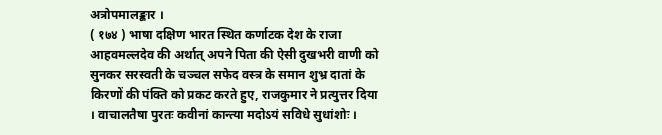अत्रोपमालङ्कार ।
( १७४ ) भाषा दक्षिण भारत स्थित कर्णाटक देश के राजा आहवमल्लदेव की अर्थात् अपने पिता की ऐसी दुखभरी वाणी को सुनकर सरस्वती के चञ्चल सफेद वस्त्र के समान शुभ्र दातां के किरणों की पंक्ति को प्रकट करते हुए, राजकुमार ने प्रत्युत्तर दिया । वाचालतैषा पुरतः कवीनां कान्त्या मदोऽयं सविधे सुधांशोः ।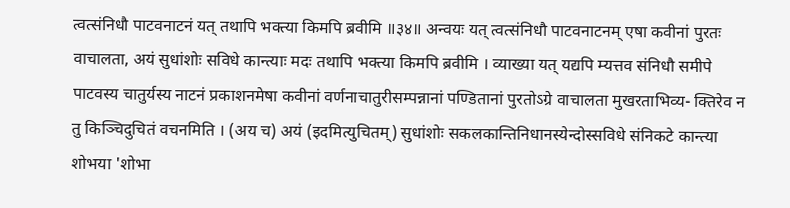त्वत्संनिधौ पाटवनाटनं यत् तथापि भक्त्या किमपि ब्रवीमि ॥३४॥ अन्वयः यत् त्वत्संनिधौ पाटवनाटनम् एषा कवीनां पुरतः वाचालता, अयं सुधांशोः सविधे कान्त्याः मदः तथापि भक्त्या किमपि ब्रवीमि । व्याख्या यत् यद्यपि म्यत्तव संनिधौ समीपे पाटवस्य चातुर्यस्य नाटनं प्रकाशनमेषा कवीनां वर्णनाचातुरीसम्पन्नानां पण्डितानां पुरतोऽग्रे वाचालता मुखरताभिव्य- क्तिरेव न तु किञ्चिदुचितं वचनमिति । (अय च) अयं (इदमित्युचितम्) सुधांशोः सकलकान्तिनिधानस्येन्दोस्सविधे संनिकटे कान्त्या शोभया 'शोभा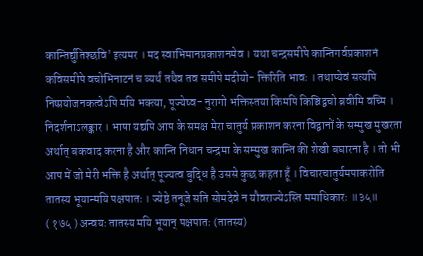कान्तिर्द्युतिश्छवि' इत्यमर । मद स्वाभिमानप्रकाशनमेव । यथा चन्द्रसमीपे कान्तिगर्वप्रकाशनं कविसमीपे वचोभिनाटनं च व्यर्थं तथैव तव समीपे मदीयो- क्तिरिति भावः । तथाप्येवं सत्यपि निष्प्रयोजनकत्वेऽपि मयि भक्त्या, पूज्येष्व- नुरागो भक्तिस्तया किमपि किञ्चिद्वचो ब्रवीमि वच्मि । निदर्शनाऽलङ्कार । भाषा यद्यपि आप के समक्ष मेरा चातुर्य प्रकाशन करना विद्वानों के सम्मुख मुखरता अर्थात् बकवाद करना है और कान्ति निधान चन्द्रमा के सम्मुख कान्ति की शेखी बघारना है । तो भी आप में जो मेरी भक्ति है अर्थात् पूज्यत्व बुद्धि है उससे कुछ कहता हूँ । विचारचातुर्यमपाकरोति तातस्य भूयान्मयि पक्षपातः । ज्येष्ठे तनूजे सति सोमदेवे न यौवराज्येऽस्ति ममाधिकारः ॥३५॥
( १७५ ) अन्वयः तातस्य मयि भूयान् पक्षपातः (तातस्य)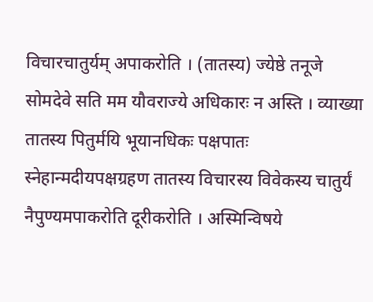विचारचातुर्यम् अपाकरोति । (तातस्य) ज्येष्ठे तनूजे सोमदेवे सति मम यौवराज्ये अधिकारः न अस्ति । व्याख्या तातस्य पितुर्मयि भूयानधिकः पक्षपातः स्नेहान्मदीयपक्षग्रहण तातस्य विचारस्य विवेकस्य चातुर्यं नैपुण्यमपाकरोति दूरीकरोति । अस्मिन्विषये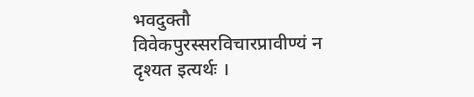भवदुक्तौ विवेकपुरस्सरविचारप्रावीण्यं न दृश्यत इत्यर्थः ।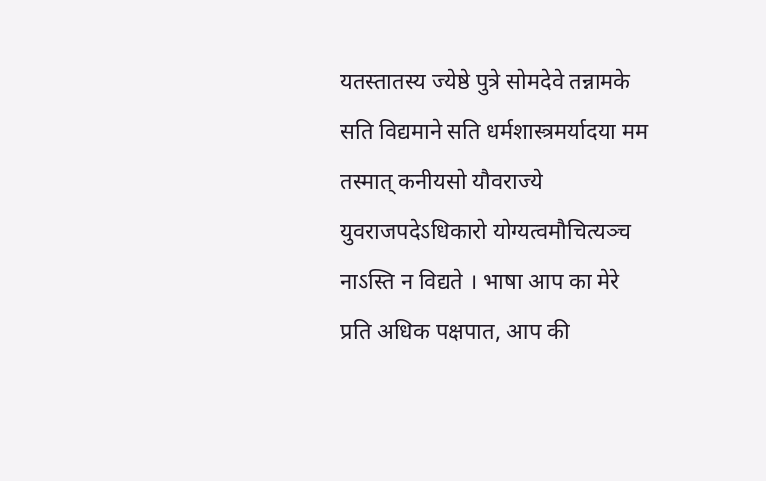यतस्तातस्य ज्येष्ठे पुत्रे सोमदेवे तन्नामके सति विद्यमाने सति धर्मशास्त्रमर्यादया मम तस्मात् कनीयसो यौवराज्ये युवराजपदेऽधिकारो योग्यत्वमौचित्यञ्च नाऽस्ति न विद्यते । भाषा आप का मेरे प्रति अधिक पक्षपात, आप की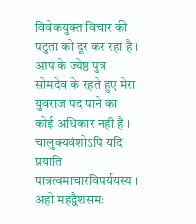विवेकयुक्त विचार की पटुता को दूर कर रहा है । आप के ज्येष्ठ पुत्र सोमदेव के रहते हुए मेरा युवराज पद पाने का कोई अधिकार नही है । चालुक्यवंशोऽपि यदि प्रयाति पात्रत्वमाचारविपर्ययस्य । अहो महद्वैशसमः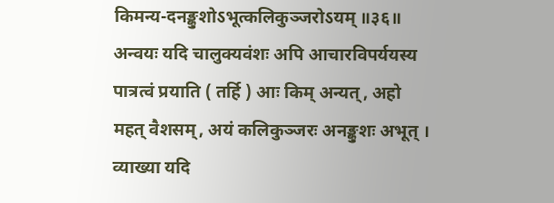किमन्य-दनङ्कुशोऽभूत्कलिकुञ्जरोऽयम् ॥३६॥ अन्वयः यदि चालुक्यवंशः अपि आचारविपर्ययस्य पात्रत्वं प्रयाति ( तर्हि ) आः किम् अन्यत्, अहो महत् वैशसम्, अयं कलिकुञ्जरः अनङ्कुशः अभूत् । व्याख्या यदि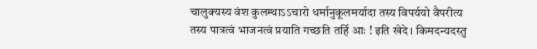चालुक्यस्य वंश कुलम्थाऽऽचारो धर्मानुकूलमर्यादा तस्य विपर्ययो वैपरीत्य तस्य पात्रत्वं भाजनत्वं प्रयाति गच्छति तर्हि आः ! इति खेदे । किमदन्यदस्तु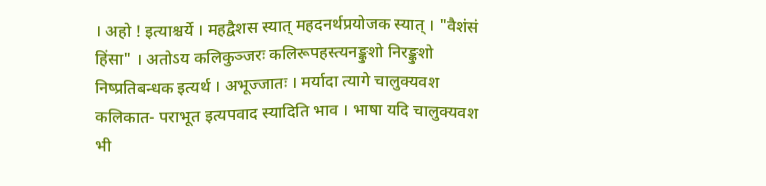। अहो ! इत्याश्चर्ये । महद्वैशस स्यात् महदनर्थप्रयोजक स्यात् । "वैशंसं हिंसा" । अतोऽय कलिकुञ्जरः कलिरूपहस्त्यनङ्कुशो निरङ्कुशो निष्प्रतिबन्धक इत्यर्थ । अभूज्जातः । मर्यादा त्यागे चालुक्यवश कलिकात- पराभूत इत्यपवाद स्यादिति भाव । भाषा यदि चालुक्यवश भी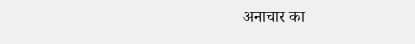अनाचार का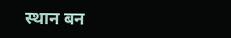स्थान बन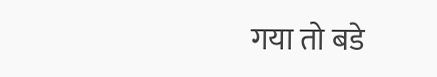गया तो बडे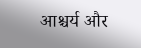आश्चर्य और